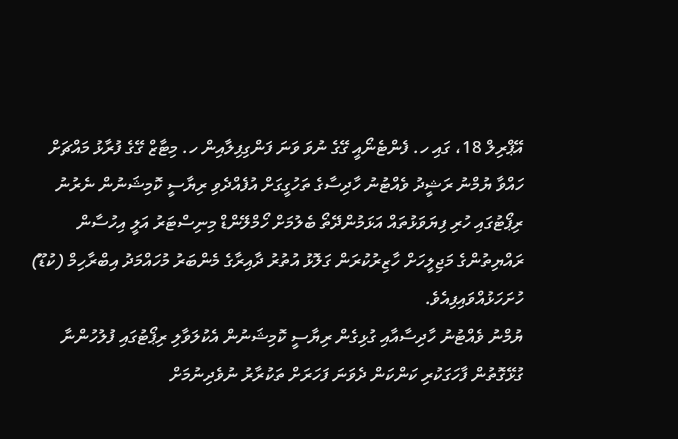އޭޕްރިލް 18، ގައި ހ. ފެންޓެނޯއީ ގޭގެ ނުވަ ވަނަ ފަންގިފިލާއިން ހ. މިޓާޒް ގޭގެ ފުރާޅު މައްޗަށް ހައްވާ ޔުމްނު ރަޝީދު ވެއްޓުނު ހާދިސާގެ ތަހުގީގަށް އުފެއްދެވި ރިޔާސީ ކޮމިޝަނުން ނެރުނު ރިޕޯޓުގައި ހުރި ފިޔަވަޅުތައް އަޅަމުންދޭތޯ ބެލުމަށް ހޯމްލޭންޑް މިނިސްޓަރު އަލީ އިހުސާން ރައްޔިތުންގެ މަޖިލީހަށް ހާޒިރުކުރަން ގަލޮޅު އުތުރު ދާއިރާގެ މެންބަރު މުހައްމަދު އިބްރާހިމް (ކުޑޫ) ހުށަހަޅުއްވައިފިއެވެ.
ޔުމްނު ވެއްޓުނު ހާދިސާއާއި ގުޅިގެން ރިޔާސީ ކޮމިޝަނުން އެކުލަވާލި ރިޕޯޓުގައި ފުލުހުންނާ ގުޅޭގޮތުން ފާހަގަކުރި ކަންކަން ދެވަނަ ފަހަރަށް ތަކުރާރު ނުވެދިނުމަށް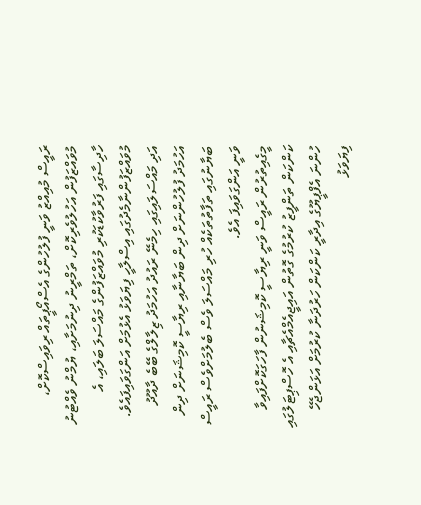ރައީސް މުއިއްޒު ވަނީ ފުލުހުންގެ އެސްއޯޕީތައް ރިވައިސްކޮށް، މުވައްޒަފުން އަހުލުވެރިކޮށް، ތަމްރީނު ދިނުމަށާއި، ޔުމްނު ވެއްޓުނު ހާދިސާގައި ފަރުވާކުޑަކުރި މުވައްޒަފުންގެ މައްސަލަ ބަލައި، އެ މުވައްޒަފުންނާމެދުގައި އިސްލާހީ ފިޔަވަޅު އެޅުމަށް އަންގަވައިފައެވެ.
އަދި މައްސަލައިގައި ހިމެނޭ ރައުދު އަހުމަދު ޒިލާލްގެ ބޭބެ ދާއޫދު އަހުމަދު ފުލުހުންނަށް ދިން ބަޔާނާއި ރިޔާސީ ކޮމިޝަނަށް ދިން ބަޔާނުގައި ތަފާތުތަކެއް ހުރި މައްސަލަ ވެސް ބެލުމަށްވެސް ރައީސް ވަނީ އަންގަވައިފަ އެވެ.
މީގެއިތުރުން ރައީސް ވަނީ ރިޔާސީ ކޮމިޝަނުން ފާހަގަކޮށްފައިވާ ކަންކަން ތަންފީޒު ކުރުމުގެ ގޮތުން އައިޖީއެމްއެޗާއި އެ ހޮސްޕިޓަލުގައި ހުންނަ އެފްޕީޔޫގެ އިދާރީ ކަންކަން ހަރުދަނާ ކުރުމަށް އަޅަންޖެހޭ ފިޔަވަޅު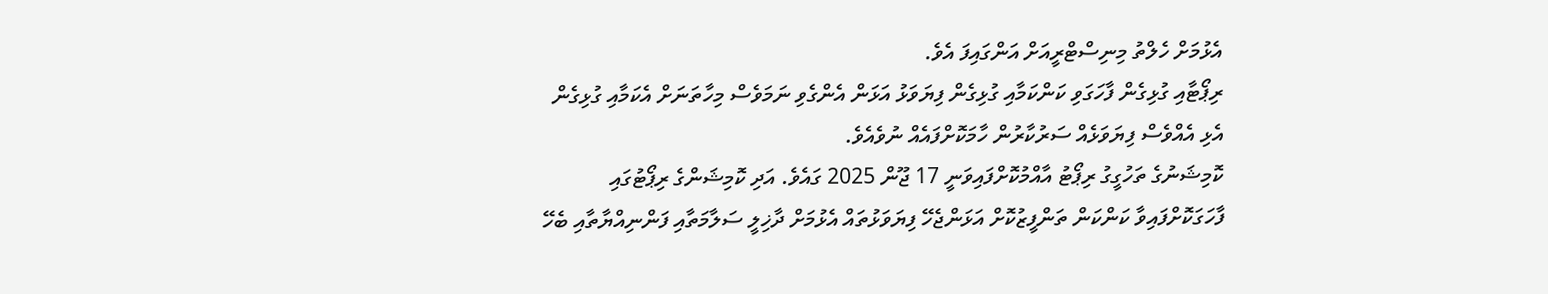އެޅުމަށް ހެލްތު މިނިސްޓްރީއަށް އަންގައިފަ އެވެ.
ރިޕޯޓާއި ގުޅިގެން ފާހަގަވި ކަންކަމާއި ގުޅިގެން ފިޔަވަޅު އަޅަން އެންގެވި ނަމަވެސް މިހާތަނަށް އެކަމާއި ގުޅިގެން އެޅި އެއްވެސް ފިޔަވަޅެއް ސަރުކާރުން ހާމަކޮށްފައެއް ނުވެއެވެ.
ކޮމިޝަނުގެ ތަހުގީގު ރިޕޯޓު އާއްމުކޮށްފައިވަނީ 17 ޖޫން 2025 ގައެވެ. އަދި ކޮމިޝަންގެ ރިޕޯޓުގައި ފާހަގަކޮށްފައިވާ ކަންކަން ތަންފީޒުކޮށް އަޅަންޖެހޭ ފިޔަވަޅުތައް އެޅުމަށް ދާޚިލީ ސަލާމަތާއި ފަންނިއްޔާތާއި ބެހޭ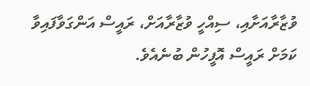ވުޒާރާއަށާއި، ސިއްހީ ވުޒާރާއަށް، ރައީސް އަންގަވާފައިވާ ކަމަށް ރައީސް އޮފީހުން ބުނެއެވެ.